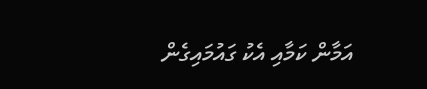އަމާން ކަމާއި އެކު ގައުމައިގެން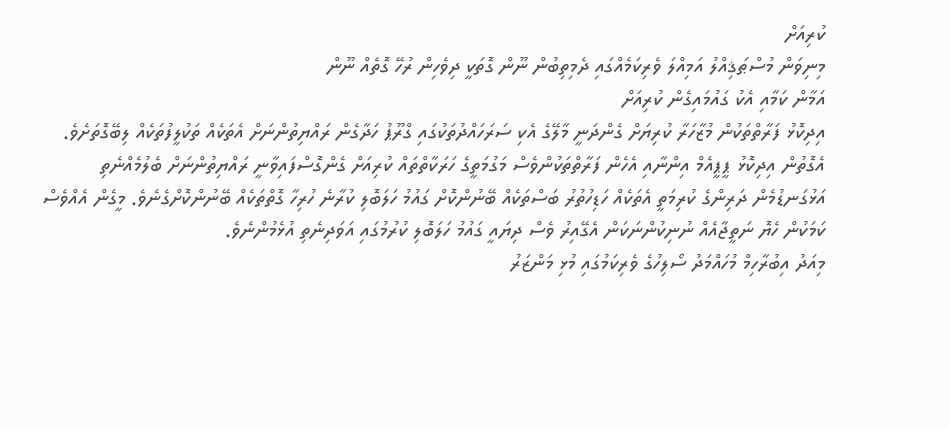ކުރިއަށް
މިނިވަން މުސްޠަޤިއްލު އަމިއްލަ ވެރިކަމެއްގައި ދެމިތިބުން ނޫން ގޮތަކީ ދިވެހިން ރުހޭ ގޮތެއް ނޫން
އަމާން ކަމާއި އެކު ގައުމައިގެން ކުރިއަށް
އިދިކޮޅު ފަރާތްތަކުން މުޒާހަރާ ކުރިޔަށް ގެންދަނީ މާލޭގެ އެކި ސަރަހައްދުތަކުގައި ގްރޫޕު ހަދާގެން ރައްޔިތުންނަށް އެތަކެއް ތަކުލީފުތަކެއް ލިބޭގޮތަށެވެ. އެގޮތުން އިދިކޮޅު ޕީޕީއެމް އިންނާއި އެހެން ފަރާތްތަކުންވެސް މަގުމަތީގެ ހަރަކާތްތައް ކުރިއަށް ގެންގޮސްފައިވާނީ ރައްޔިތުންނަށް ބެލުމެއްނެތި އަޅުގަނޑުމެން ދަރިންގެ ކުރިމަތީ އެތަކެއް ހަޑިހުތުރު ބަސްތަކެއް ބޭނުންކޮށް ގައުމު ހަލަބޮލި ކުރާނެ ހުރިހާ ގޮތްތަކެއް ބޭނުންކޮށްގެނެވެ. މީގެން އެއްވެސް ކަމަކުން ހެޔޮ ނަތީޖާއެއް ނުނިކުންނަކަން އެގޭއިރު ވެސް ދިޔައީ ގައުމު ހަލަބޮލި ކުރުމުގައި އަވަދިނެތި އުޅެމުންނެވެ.
މިއަދު އިބުރާހިމް މުހައްމަދު ސޯލިހުގެ ވެރިކަމުގައި މުޅި މަންޒަރު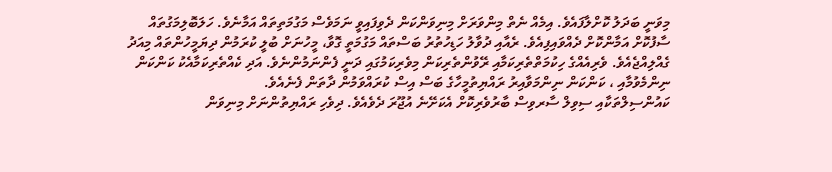މިވަނީ ބަދަލު ކޮށްލާފައެވެ. އިމެއް ނެތް މިންވަރަށް މިނިވަންކަން ދެވިފައިވީ ނަމަވެސް މަގުމަތިތައް އަމާނެވެ. ހަލަބޮލިމަގުތައް ސާފުކޮށް އަމާންކޮށް ދެއްވައިފިއެވެ. ރެއާއި ދުވާލު ހަޑިހުތުރު ބަސްތައް މަގުމަތީ ގޮވާ، މީހުނަށް ބުލީ ކުރަމުން ދިޔަމީހުންތައް މިއަދު ގެއްލިއްޖެއެވެ. ވެރިއެއްގެ ހިކުމަތްތެރިކަމާއި ރޭވުންތެރިކަން މިވެރިކަމުގައި ދަނީ ފެންނަމުންނެވެ. އަދި ކެއްތެރިކަމާއެކު ކަންކަން ނިންމެވުމާއި ، ކަންކަން ނިންމަވާއިރު ރައްޔިތުމީހާގެ ބަސް އިސް ކުރައްވަމުން ދާތަން ފެނެއެވެ.
ކައުންސިލްތަކާއި ސިވިލް ސާރވިސް ބާރުވެރިކޮށް އެކަށޭނެ އުޖޫރަ ދެވެއެވެ. ދިވެހި ރައްޔިތުންނަށް މިނިވަން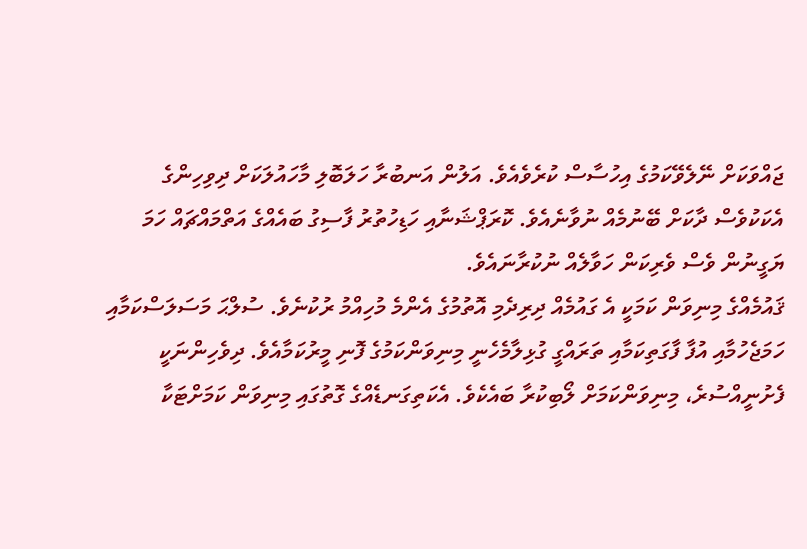ޖައްވަކަށް ނޭލެވޭކަމުގެ އިހުސާސް ކުރެވެއެވެ. އަލުން އަނބުރާ ހަލަބޮލި މާހައުލަކަށް ދިވިހިންގެ އެކަކުވެސް ދާކަށް ބޭނުމެއް ނުވާނެއެވެ. ކޮރަޕްޝަނާއި ހަޑިހުތުރު ފާސިގު ބައެއްގެ އަތްމައްޗައް ހަމަ ޔަގީނުން ވެސް ވެރިކަން ހަވާލެއް ނުކުރާނައެވެ.
ޤައުމެއްގެ މިނިވަން ކަމަކީ އެ ގައުމެއް ދިރިދެމި އޮތުމުގެ އެންމެ މުހިއްމު ރުކުނެވެ. ސުލްޙަ މަސަލަސްކަމާއި ހަމަޖެހުމާއި އުފާ ފާގަތިކަމާއި ތަރައްގީ ގުޅިލާމެހެނީ މިނިވަންކަމުގެ ފޮނި މީރުކަމާއެވެ. ދިވެހިންނަކީ ފެށުނީއްސުރެ، މިނިވަންކަމަށް ލޯބިކުރާ ބައެކެވެ. އެކަތިގަނޑެއްގެ ގޮތުގައި މިނިވަން ކަމަށްޓަކާ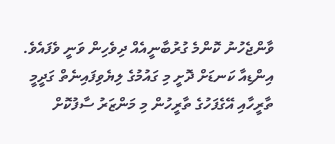ވާންޖެހުނު ކޮންމެ ގުރުބާނީއެއް ދިވެހިން ވަނީ ވެފައެވެ. އިންޑިއާ ކަނޑަށް ދޮށީ މި ގައުމުގެ ލިޔެވިފައިނެތް ގަދީމީ ތާރީހާއި އޭގެފަހުގެ ތާރީހުން މި މަންޒަރު ސާފުކޮށް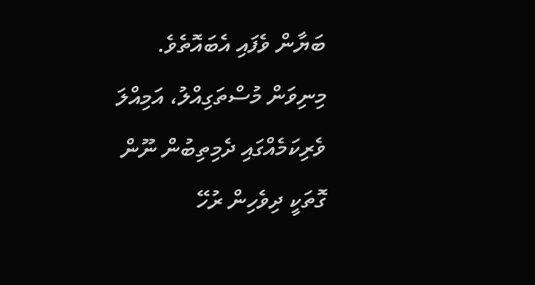ބަޔާން ވެފައި އެބައޮތެވެ. މިނިވަން މުސްތަގިއްލު، އަމިއްލަ ވެރިކަމެއްގައި ދެމިތިބުން ނޫން ގޮތަކީ ދިވެހިން ރުހޭ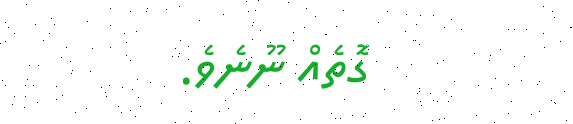ގޮތެއް ނޫނެވެ.